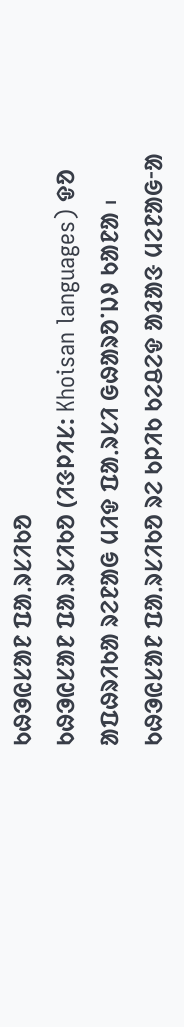ᱠᱷᱳᱭᱥᱟᱱ ᱯᱟᱹᱨᱥᱤᱠᱚ
ᱠᱷᱳᱭᱥᱟᱱ ᱯᱟᱹᱨᱥᱤᱠᱚ (ᱤᱝᱞᱤᱥ: Khoisan languages) ᱫᱚ ᱟᱯᱷᱨᱤᱠᱟ ᱨᱮᱱᱟᱜ ᱢᱤᱫ ᱯᱟᱹᱨᱥᱤ ᱜᱷᱟᱨᱚᱸᱡᱽ ᱠᱟᱱᱟ ᱾ ᱠᱷᱳᱭᱥᱟᱱ ᱯᱟᱹᱨᱥᱤᱠᱚ ᱨᱮ ᱠᱞᱤᱠ ᱠᱮᱪᱮᱫ ᱟᱲᱟᱝ ᱢᱮᱱᱟᱜᱼᱟ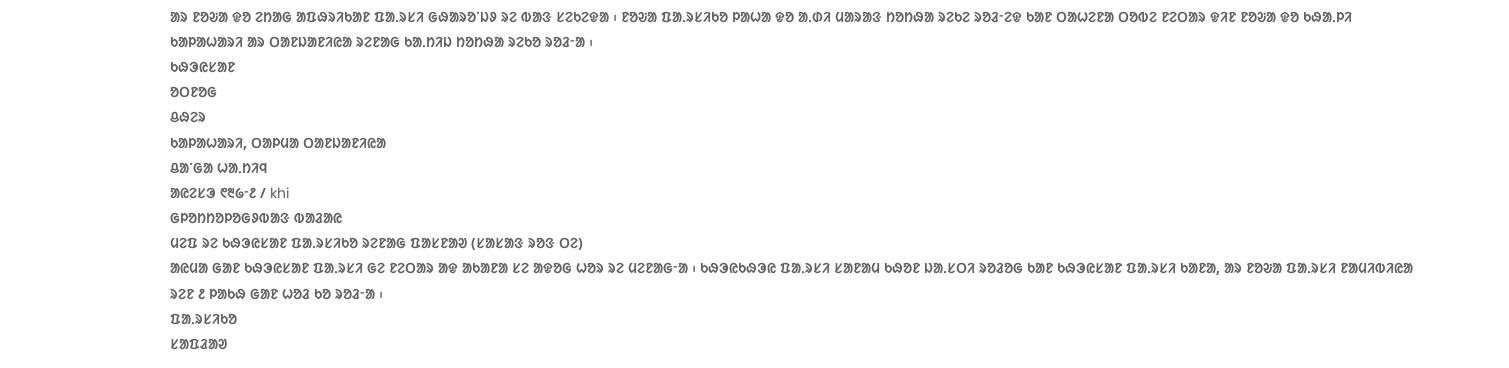ᱟᱨ ᱱᱚᱶᱟ ᱫᱚ ᱮᱴᱟᱜ ᱟᱯᱷᱨᱤᱠᱟᱱ ᱯᱟᱹᱨᱥᱤ ᱜᱷᱟᱨᱚᱸᱡᱽ ᱨᱮ ᱵᱟᱝ ᱥᱮᱠᱮᱫᱟ ᱾ ᱱᱚᱶᱟ ᱯᱟᱹᱨᱥᱤᱠᱚ ᱞᱟᱦᱟ ᱫᱚ ᱟᱹᱰᱤ ᱢᱟᱨᱟᱝ ᱴᱚᱴᱷᱟ ᱨᱮᱠᱮ ᱨᱚᱲᱼᱮᱫ ᱠᱟᱱ ᱛᱟᱦᱮᱱᱟ ᱛᱚᱵᱮ ᱱᱮᱛᱟᱨ ᱫᱤᱱ ᱱᱚᱶᱟ ᱫᱚ ᱠᱷᱟᱹᱞᱤ ᱠᱟᱞᱟᱦᱟᱨᱤ ᱟᱨ ᱛᱟᱱᱡᱟᱱᱤᱭᱟ ᱨᱮᱱᱟᱜ ᱠᱟᱹᱴᱤᱡ ᱴᱚᱴᱷᱟ ᱨᱮᱠᱚ ᱨᱚᱲᱼᱟ ᱾
ᱠᱷᱳᱭᱥᱟᱱ
ᱚᱛᱱᱚᱜ
ᱪᱷᱮᱨ
ᱠᱟᱞᱟᱦᱟᱨᱤ, ᱛᱟᱞᱢᱟ ᱛᱟᱱᱡᱟᱱᱤᱭᱟ
ᱪᱟᱸᱜᱟ ᱦᱟᱹᱴᱤᱧ
ᱟᱭᱮᱥᱳ ᱖᱓᱙ᱼ᱒ / khi
ᱜᱞᱚᱴᱴᱚᱞᱚᱜᱽᱵᱟᱝ ᱵᱟᱲᱟᱭ
ᱢᱮᱯ ᱨᱮ ᱠᱷᱳᱭᱥᱟᱱ ᱯᱟᱹᱨᱥᱤᱠᱚ ᱨᱮᱱᱟᱜ ᱯᱟᱥᱱᱟᱣ (ᱥᱟᱥᱟᱝ ᱨᱚᱝ ᱛᱮ)
ᱟᱭᱢᱟ ᱜᱟᱱ ᱠᱷᱳᱭᱥᱟᱱ ᱯᱟᱹᱨᱥᱤ ᱜᱮ ᱱᱮᱛᱟᱨ ᱟᱫ ᱟᱠᱟᱱᱟ ᱥᱮ ᱟᱫᱚᱜ ᱦᱚᱨ ᱨᱮ ᱢᱮᱱᱟᱜᱼᱟ ᱾ ᱠᱷᱳᱭᱠᱷᱳᱭ ᱯᱟᱹᱨᱥᱤ ᱥᱟᱱᱟᱢ ᱠᱷᱚᱱ ᱡᱟᱹᱥᱛᱤ ᱨᱚᱲᱚᱜ ᱠᱟᱱ ᱠᱷᱳᱭᱥᱟᱱ ᱯᱟᱹᱨᱥᱤ ᱠᱟᱱᱟ, ᱟᱨ ᱱᱚᱶᱟ ᱯᱟᱹᱨᱥᱤ ᱱᱟᱢᱤᱵᱤᱭᱟ ᱨᱮᱱ ᱒ ᱞᱟᱠᱷ ᱜᱟᱱ ᱦᱚᱲ ᱠᱚ ᱨᱚᱲᱼᱟ ᱾
ᱯᱟᱹᱨᱥᱤᱠᱚ
ᱥᱟᱯᱲᱟᱣ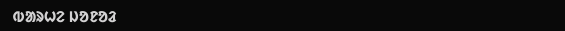ᱵᱟᱨᱦᱮ ᱡᱚᱱᱚᱲ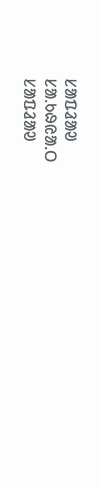ᱥᱟᱯᱲᱟᱣ
ᱥᱟᱹᱠᱷᱭᱟᱹᱛ
ᱥᱟᱯᱲᱟᱣ